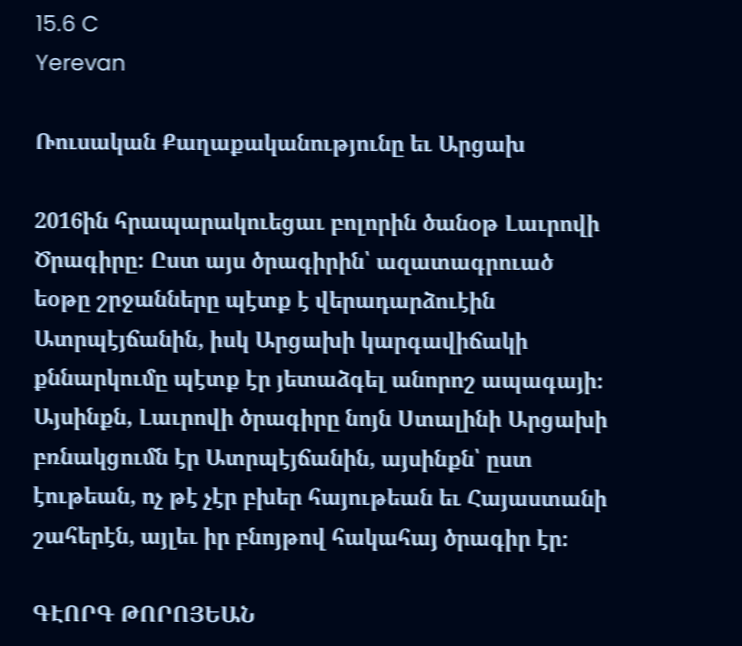15.6 C
Yerevan

Ռուսական Քաղաքականությունը եւ Արցախ

2016ին հրապարակուեցաւ բոլորին ծանօթ Լաւրովի Ծրագիրը։ Ըստ այս ծրագիրին՝ ազատագրուած եօթը շրջանները պէտք է վերադարձուէին Ատրպէյճանին, իսկ Արցախի կարգավիճակի քննարկումը պէտք էր յետաձգել անորոշ ապագայի։ Այսինքն, Լաւրովի ծրագիրը նոյն Ստալինի Արցախի բռնակցումն էր Ատրպէյճանին, այսինքն՝ ըստ էութեան, ոչ թէ չէր բխեր հայութեան եւ Հայաստանի շահերէն, այլեւ իր բնոյթով հակահայ ծրագիր էր։

ԳԷՈՐԳ ԹՈՐՈՅԵԱՆ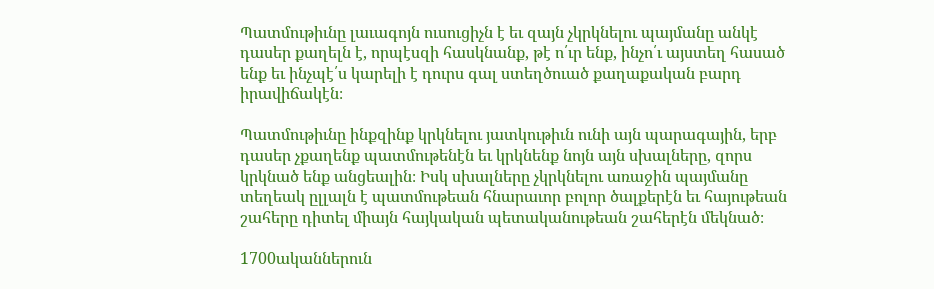Պատմութիւնը լաւագոյն ուսուցիչն է եւ զայն չկրկնելու պայմանը անկէ դասեր քաղելն է, որպէսզի հասկնանք, թէ ո՛ւր ենք, ինչո՛ւ այստեղ հասած ենք եւ ինչպէ՛ս կարելի է դուրս գալ ստեղծուած քաղաքական բարդ իրավիճակէն։

Պատմութիւնը ինքզինք կրկնելու յատկութիւն ունի այն պարագային, երբ դասեր չքաղենք պատմութենէն եւ կրկնենք նոյն այն սխալները, զորս կրկնած ենք անցեալին։ Իսկ սխալները չկրկնելու առաջին պայմանը տեղեակ ըլլալն է պատմութեան հնարաւոր բոլոր ծալքերէն եւ հայութեան շահերը դիտել միայն հայկական պետականութեան շահերէն մեկնած։

1700ականներուն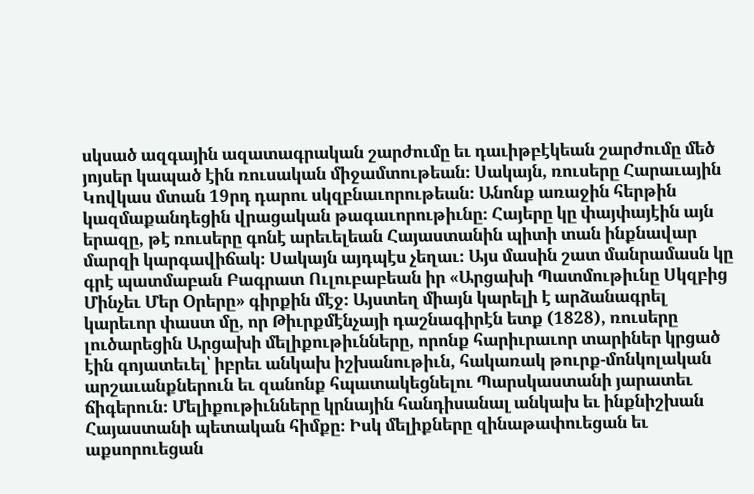սկսած ազգային ազատագրական շարժումը եւ դաւիթբէկեան շարժումը մեծ յոյսեր կապած էին ռուսական միջամտութեան։ Սակայն, ռուսերը Հարաւային Կովկաս մտան 19րդ դարու սկզբնաւորութեան։ Անոնք առաջին հերթին կազմաքանդեցին վրացական թագաւորութիւնը։ Հայերը կը փայփայէին այն երազը, թէ ռուսերը գոնէ արեւելեան Հայաստանին պիտի տան ինքնավար մարզի կարգավիճակ։ Սակայն այդպէս չեղաւ։ Այս մասին շատ մանրամասն կը գրէ պատմաբան Բագրատ Ուլուբաբեան իր «Արցախի Պատմութիւնը Սկզբից Մինչեւ Մեր Օրերը» գիրքին մէջ։ Այստեղ միայն կարելի է արձանագրել կարեւոր փաստ մը, որ Թիւրքմէնչայի դաշնագիրէն ետք (1828), ռուսերը լուծարեցին Արցախի մելիքութիւնները, որոնք հարիւրաւոր տարիներ կրցած էին գոյատեւել՝ իբրեւ անկախ իշխանութիւն, հակառակ թուրք-մոնկոլական արշաւանքներուն եւ զանոնք հպատակեցնելու Պարսկաստանի յարատեւ ճիգերուն։ Մելիքութիւնները կրնային հանդիսանալ անկախ եւ ինքնիշխան Հայաստանի պետական հիմքը։ Իսկ մելիքները զինաթափուեցան եւ աքսորուեցան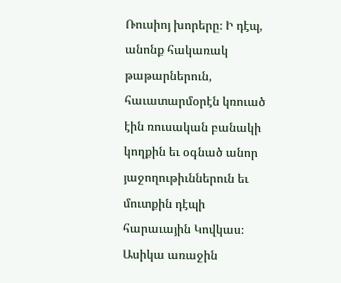Ռուսիոյ խորերը։ Ի դէպ, անոնք հակառակ թաթարներուն, հաւատարմօրէն կռուած էին ռուսական բանակի կողքին եւ օգնած անոր յաջողութիւններուն եւ մուտքին դէպի հարաւային Կովկաս։ Ասիկա առաջին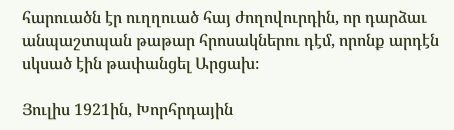հարուածն էր ուղղուած հայ ժողովուրդին, որ դարձաւ անպաշտպան թաթար հրոսակներու դէմ, որոնք արդէն սկսած էին թափանցել Արցախ։

Յուլիս 1921ին, Խորհրդային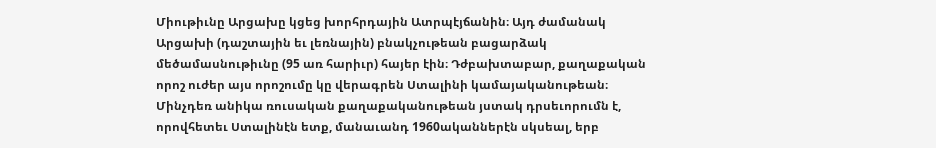Միութիւնը Արցախը կցեց խորհրդային Ատրպէյճանին։ Այդ ժամանակ Արցախի (դաշտային եւ լեռնային) բնակչութեան բացարձակ մեծամասնութիւնը (95 առ հարիւր) հայեր էին։ Դժբախտաբար, քաղաքական որոշ ուժեր այս որոշումը կը վերագրեն Ստալինի կամայականութեան։ Մինչդեռ անիկա ռուսական քաղաքականութեան յստակ դրսեւորումն է, որովհետեւ Ստալինէն ետք, մանաւանդ 1960ականներէն սկսեալ, երբ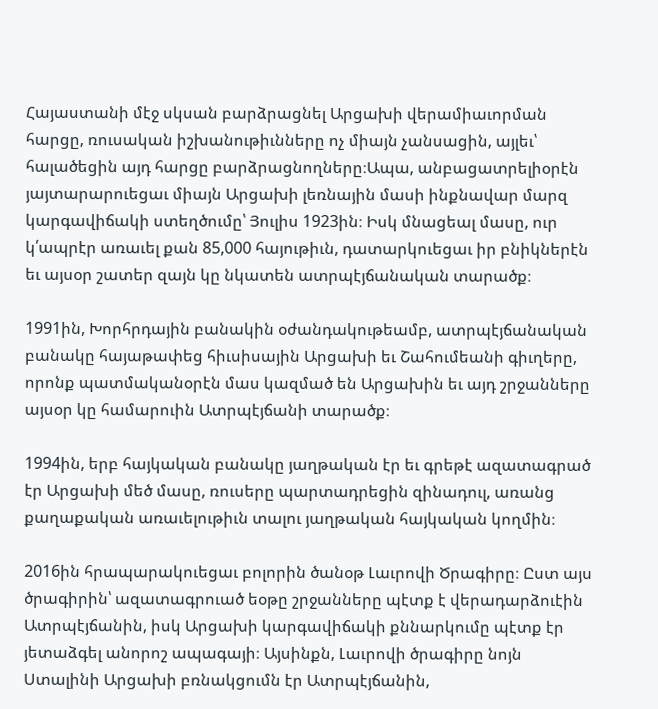Հայաստանի մէջ սկսան բարձրացնել Արցախի վերամիաւորման հարցը, ռուսական իշխանութիւնները ոչ միայն չանսացին, այլեւ՝ հալածեցին այդ հարցը բարձրացնողները։Ապա, անբացատրելիօրէն յայտարարուեցաւ միայն Արցախի լեռնային մասի ինքնավար մարզ կարգավիճակի ստեղծումը՝ Յուլիս 1923ին։ Իսկ մնացեալ մասը, ուր կ՛ապրէր առաւել քան 85,000 հայութիւն, դատարկուեցաւ իր բնիկներէն եւ այսօր շատեր զայն կը նկատեն ատրպէյճանական տարածք։

1991ին, Խորհրդային բանակին օժանդակութեամբ, ատրպէյճանական բանակը հայաթափեց հիւսիսային Արցախի եւ Շահումեանի գիւղերը, որոնք պատմականօրէն մաս կազմած են Արցախին եւ այդ շրջանները այսօր կը համարուին Ատրպէյճանի տարածք։

1994ին, երբ հայկական բանակը յաղթական էր եւ գրեթէ ազատագրած էր Արցախի մեծ մասը, ռուսերը պարտադրեցին զինադուլ, առանց քաղաքական առաւելութիւն տալու յաղթական հայկական կողմին։

2016ին հրապարակուեցաւ բոլորին ծանօթ Լաւրովի Ծրագիրը։ Ըստ այս ծրագիրին՝ ազատագրուած եօթը շրջանները պէտք է վերադարձուէին Ատրպէյճանին, իսկ Արցախի կարգավիճակի քննարկումը պէտք էր յետաձգել անորոշ ապագայի։ Այսինքն, Լաւրովի ծրագիրը նոյն Ստալինի Արցախի բռնակցումն էր Ատրպէյճանին,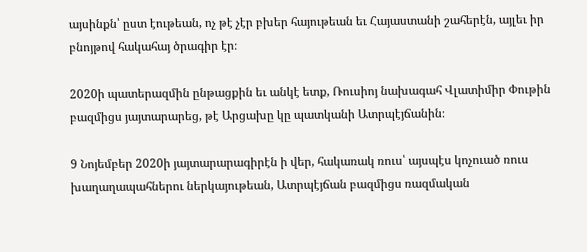այսինքն՝ ըստ էութեան, ոչ թէ չէր բխեր հայութեան եւ Հայաստանի շահերէն, այլեւ իր բնոյթով հակահայ ծրագիր էր։

2020ի պատերազմին ընթացքին եւ անկէ ետք, Ռուսիոյ նախագահ Վլատիմիր Փութին բազմիցս յայտարարեց, թէ Արցախը կը պատկանի Ատրպէյճանին։

9 Նոյեմբեր 2020ի յայտարարագիրէն ի վեր, հակառակ ռուս՝ այսպէս կոչուած ռուս խաղաղապահներու ներկայութեան, Ատրպէյճան բազմիցս ռազմական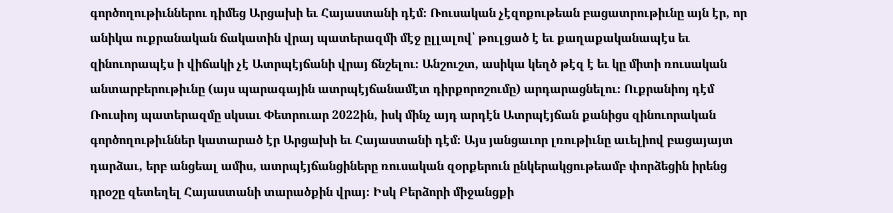գործողութիւններու դիմեց Արցախի եւ Հայաստանի դէմ։ Ռուսական չէզոքութեան բացատրութիւնը այն էր, որ անիկա ուքրանական ճակատին վրայ պատերազմի մէջ ըլլալով՝ թուլցած է եւ քաղաքականապէս եւ զինուորապէս ի վիճակի չէ Ատրպէյճանի վրայ ճնշելու։ Անշուշտ, ասիկա կեղծ թէզ է եւ կը միտի ռուսական անտարբերութիւնը (այս պարագային ատրպէյճանամէտ դիրքորոշումը) արդարացնելու։ Ուքրանիոյ դէմ Ռուսիոյ պատերազմը սկսաւ Փետրուար 2022ին, իսկ մինչ այդ արդէն Ատրպէյճան քանիցս զինուորական գործողութիւններ կատարած էր Արցախի եւ Հայաստանի դէմ։ Այս յանցաւոր լռութիւնը աւելիով բացայայտ դարձաւ, երբ անցեալ ամիս, ատրպէյճանցիները ռուսական զօրքերուն ընկերակցութեամբ փորձեցին իրենց դրօշը զետեղել Հայաստանի տարածքին վրայ։ Իսկ Բերձորի միջանցքի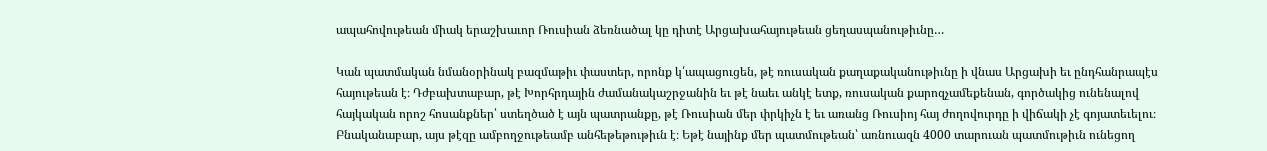ապահովութեան միակ երաշխաւոր Ռուսիան ձեռնածալ կը դիտէ Արցախահայութեան ցեղասպանութիւնը…

Կան պատմական նմանօրինակ բազմաթիւ փաստեր, որոնք կ՛ապացուցեն, թէ ռուսական քաղաքականութիւնը ի վնաս Արցախի եւ ընդհանրապէս հայութեան է։ Դժբախտաբար, թէ Խորհրդային ժամանակաշրջանին եւ թէ նաեւ անկէ ետք, ռուսական քարոզչամեքենան, գործակից ունենալով հայկական որոշ հոսանքներ՝ ստեղծած է այն պատրանքը, թէ Ռուսիան մեր փրկիչն է եւ առանց Ռուսիոյ հայ ժողովուրդը ի վիճակի չէ գոյատեւելու։ Բնականաբար, այս թէզը ամբողջութեամբ անհեթեթութիւն է։ Եթէ նայինք մեր պատմութեան՝ առնուազն 4000 տարուան պատմութիւն ունեցող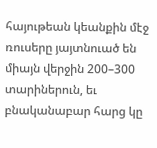հայութեան կեանքին մէջ ռուսերը յայտնուած են միայն վերջին 200–300 տարիներուն, եւ բնականաբար հարց կը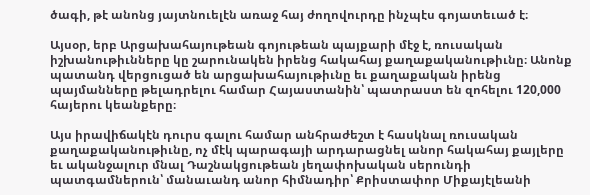ծագի, թէ անոնց յայտնուելէն առաջ հայ ժողովուրդը ինչպէս գոյատեւած է։

Այսօր, երբ Արցախահայութեան գոյութեան պայքարի մէջ է, ռուսական իշխանութիւնները կը շարունակեն իրենց հակահայ քաղաքականութիւնը։ Անոնք պատանդ վերցուցած են արցախահայութիւնը եւ քաղաքական իրենց պայմանները թելադրելու համար Հայաստանին՝ պատրաստ են զոհելու 120,000 հայերու կեանքերը։

Այս իրավիճակէն դուրս գալու համար անհրաժեշտ է հասկնալ ռուսական քաղաքականութիւնը, ոչ մէկ պարագայի արդարացնել անոր հակահայ քայլերը եւ ականջալուր մնալ Դաշնակցութեան յեղափոխական սերունդի պատգամներուն՝ մանաւանդ անոր հիմնադիր՝ Քրիստափոր Միքայէլեանի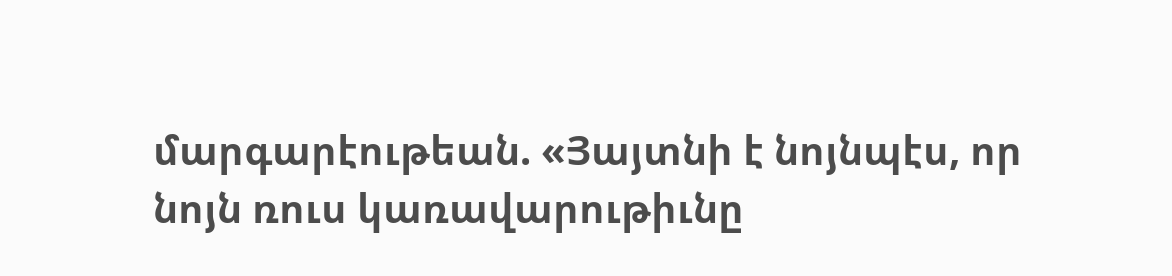մարգարէութեան. «Յայտնի է նոյնպէս, որ նոյն ռուս կառավարութիւնը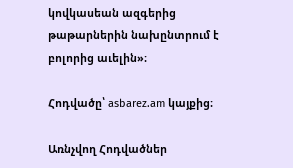կովկասեան ազգերից թաթարներին նախընտրում է բոլորից աւելին»։

Հոդվածը՝ asbarez.am կայքից։

Առնչվող Հոդվածներ